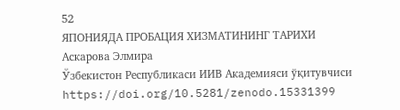52
ЯПОНИЯДА ПРОБАЦИЯ ХИЗМАТИНИНГ ТАРИХИ
Аскарова Элмира
Ўзбекистон Республикаси ИИВ Академияси ўқитувчиси
https://doi.org/10.5281/zenodo.15331399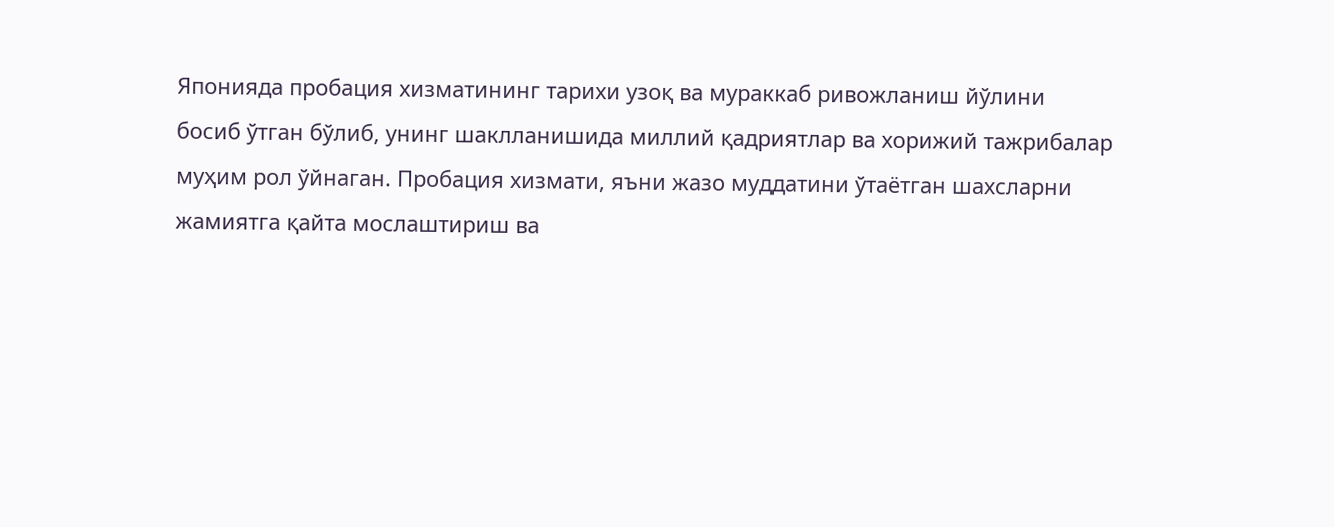Японияда пробация хизматининг тарихи узоқ ва мураккаб ривожланиш йўлини
босиб ўтган бўлиб, унинг шаклланишида миллий қадриятлар ва хорижий тажрибалар
муҳим рол ўйнаган. Пробация хизмати, яъни жазо муддатини ўтаётган шахсларни
жамиятга қайта мослаштириш ва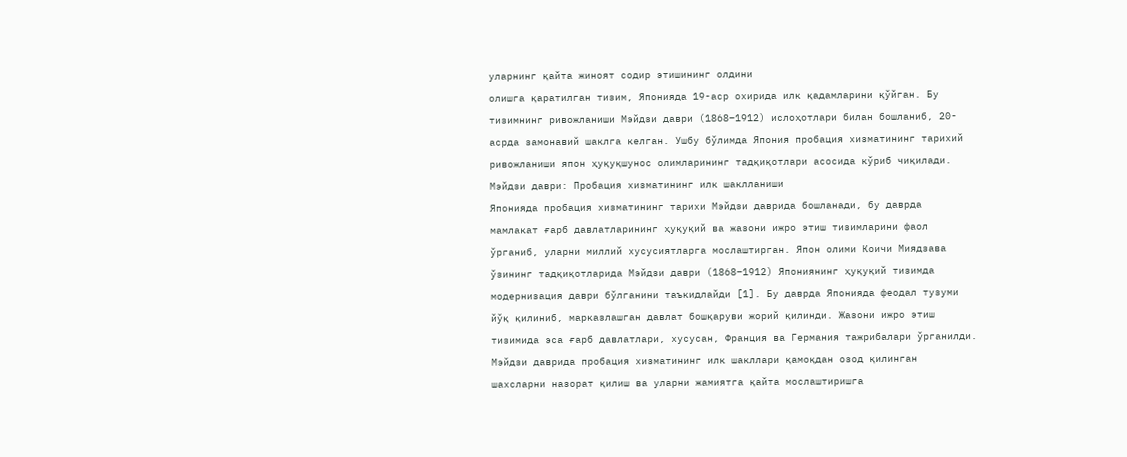уларнинг қайта жиноят содир этишининг олдини
олишга қаратилган тизим, Японияда 19-аср охирида илк қадамларини қўйган. Бу
тизимнинг ривожланиши Мэйдзи даври (1868–1912) ислоҳотлари билан бошланиб, 20-
асрда замонавий шаклга келган. Ушбу бўлимда Япония пробация хизматининг тарихий
ривожланиши япон ҳуқуқшунос олимларининг тадқиқотлари асосида кўриб чиқилади.
Мэйдзи даври: Пробация хизматининг илк шаклланиши
Японияда пробация хизматининг тарихи Мэйдзи даврида бошланади, бу даврда
мамлакат ғарб давлатларининг ҳуқуқий ва жазони ижро этиш тизимларини фаол
ўрганиб, уларни миллий хусусиятларга мослаштирган. Япон олими Коичи Миядзава
ўзининг тадқиқотларида Мэйдзи даври (1868–1912) Япониянинг ҳуқуқий тизимда
модернизация даври бўлганини таъкидлайди [1]. Бу даврда Японияда феодал тузуми
йўқ қилиниб, марказлашган давлат бошқаруви жорий қилинди. Жазони ижро этиш
тизимида эса ғарб давлатлари, хусусан, Франция ва Германия тажрибалари ўрганилди.
Мэйдзи даврида пробация хизматининг илк шакллари қамоқдан озод қилинган
шахсларни назорат қилиш ва уларни жамиятга қайта мослаштиришга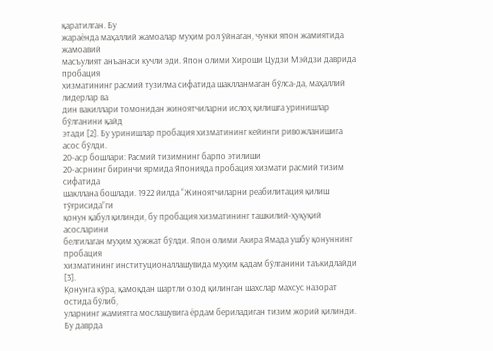қаратилган. Бу
жараёнда маҳаллий жамоалар муҳим рол ўйнаган, чунки япон жамиятида жамоавий
масъулият анъанаси кучли эди. Япон олими Хироши Цудзи Мэйдзи даврида пробация
хизматининг расмий тузилма сифатида шаклланмаган бўлса-да, маҳаллий лидерлар ва
дин вакиллари томонидан жиноятчиларни ислоҳ қилишга уринишлар бўлганини қайд
этади [2]. Бу уринишлар пробация хизматининг кейинги ривожланишига асос бўлди.
20-аср бошлари: Расмий тизимнинг барпо этилиши
20-асрнинг биринчи ярмида Японияда пробация хизмати расмий тизим сифатида
шакллана бошлади. 1922 йилда “Жиноятчиларни реабилитация қилиш тўғрисида”ги
қонун қабул қилинди, бу пробация хизматининг ташкилий-ҳуқуқий асосларини
белгилаган муҳим ҳужжат бўлди. Япон олими Акира Ямада ушбу қонуннинг пробация
хизматининг институционаллашувида муҳим қадам бўлганини таъкидлайди [3].
Қонунга кўра, қамоқдан шартли озод қилинган шахслар махсус назорат остида бўлиб,
уларнинг жамиятга мослашувига ёрдам бериладиган тизим жорий қилинди.
Бу даврда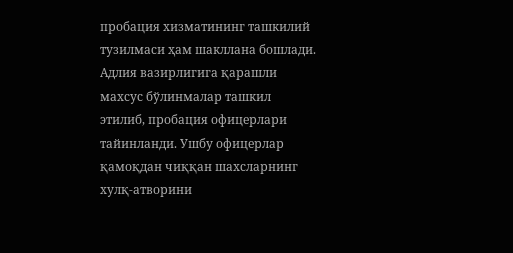пробация хизматининг ташкилий тузилмаси ҳам шакллана бошлади.
Адлия вазирлигига қарашли махсус бўлинмалар ташкил этилиб, пробация офицерлари
тайинланди. Ушбу офицерлар қамоқдан чиққан шахсларнинг хулқ-атворини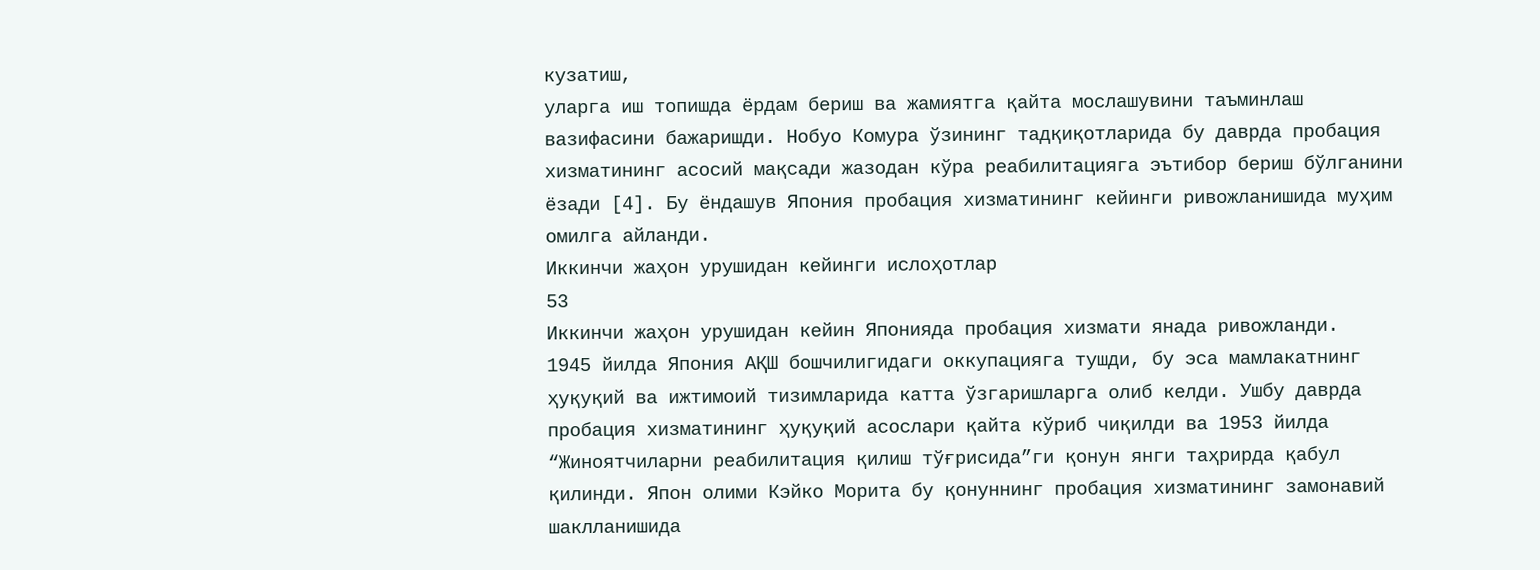кузатиш,
уларга иш топишда ёрдам бериш ва жамиятга қайта мослашувини таъминлаш
вазифасини бажаришди. Нобуо Комура ўзининг тадқиқотларида бу даврда пробация
хизматининг асосий мақсади жазодан кўра реабилитацияга эътибор бериш бўлганини
ёзади [4]. Бу ёндашув Япония пробация хизматининг кейинги ривожланишида муҳим
омилга айланди.
Иккинчи жаҳон урушидан кейинги ислоҳотлар
53
Иккинчи жаҳон урушидан кейин Японияда пробация хизмати янада ривожланди.
1945 йилда Япония АҚШ бошчилигидаги оккупацияга тушди, бу эса мамлакатнинг
ҳуқуқий ва ижтимоий тизимларида катта ўзгаришларга олиб келди. Ушбу даврда
пробация хизматининг ҳуқуқий асослари қайта кўриб чиқилди ва 1953 йилда
“Жиноятчиларни реабилитация қилиш тўғрисида”ги қонун янги таҳрирда қабул
қилинди. Япон олими Кэйко Морита бу қонуннинг пробация хизматининг замонавий
шаклланишида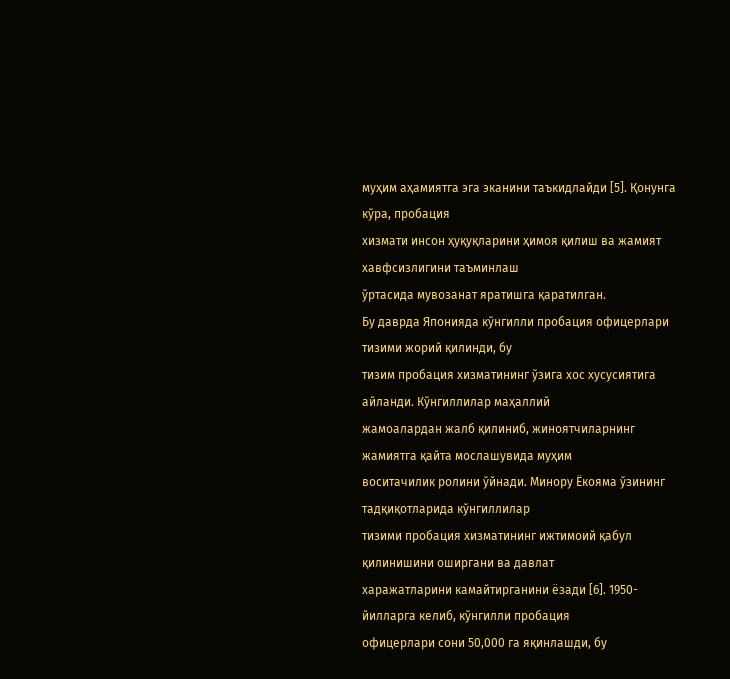муҳим аҳамиятга эга эканини таъкидлайди [5]. Қонунга кўра, пробация
хизмати инсон ҳуқуқларини ҳимоя қилиш ва жамият хавфсизлигини таъминлаш
ўртасида мувозанат яратишга қаратилган.
Бу даврда Японияда кўнгилли пробация офицерлари тизими жорий қилинди, бу
тизим пробация хизматининг ўзига хос хусусиятига айланди. Кўнгиллилар маҳаллий
жамоалардан жалб қилиниб, жиноятчиларнинг жамиятга қайта мослашувида муҳим
воситачилик ролини ўйнади. Минору Ёкояма ўзининг тадқиқотларида кўнгиллилар
тизими пробация хизматининг ижтимоий қабул қилинишини оширгани ва давлат
харажатларини камайтирганини ёзади [6]. 1950-йилларга келиб, кўнгилли пробация
офицерлари сони 50,000 га яқинлашди, бу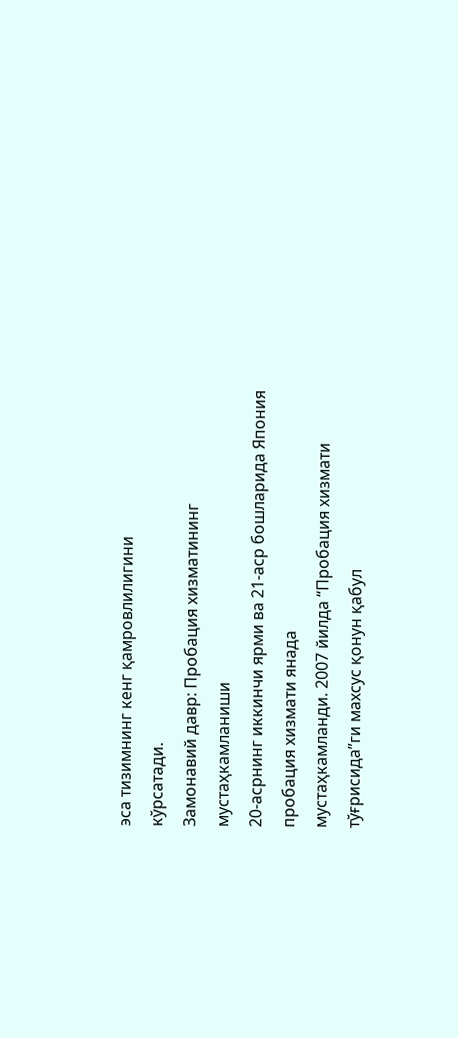эса тизимнинг кенг қамровлилигини
кўрсатади.
Замонавий давр: Пробация хизматининг мустаҳкамланиши
20-асрнинг иккинчи ярми ва 21-аср бошларида Япония пробация хизмати янада
мустаҳкамланди. 2007 йилда “Пробация хизмати тўғрисида”ги махсус қонун қабул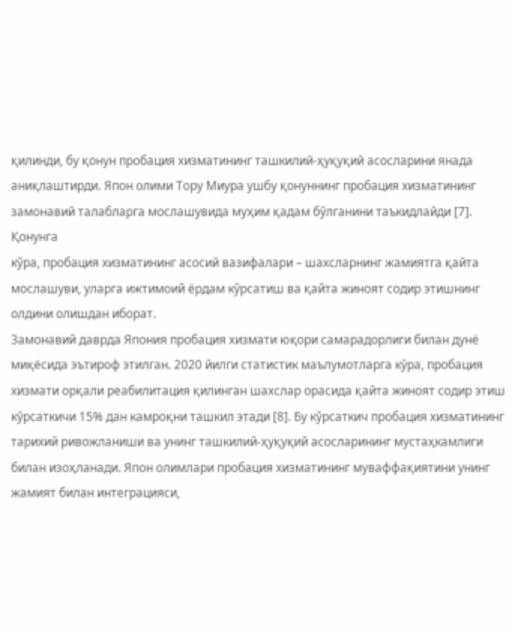қилинди, бу қонун пробация хизматининг ташкилий-ҳуқуқий асосларини янада
аниқлаштирди. Япон олими Тору Миура ушбу қонуннинг пробация хизматининг
замонавий талабларга мослашувида муҳим қадам бўлганини таъкидлайди [7]. Қонунга
кўра, пробация хизматининг асосий вазифалари – шахсларнинг жамиятга қайта
мослашуви, уларга ижтимоий ёрдам кўрсатиш ва қайта жиноят содир этишнинг
олдини олишдан иборат.
Замонавий даврда Япония пробация хизмати юқори самарадорлиги билан дунё
миқёсида эътироф этилган. 2020 йилги статистик маълумотларга кўра, пробация
хизмати орқали реабилитация қилинган шахслар орасида қайта жиноят содир этиш
кўрсаткичи 15% дан камроқни ташкил этади [8]. Бу кўрсаткич пробация хизматининг
тарихий ривожланиши ва унинг ташкилий-ҳуқуқий асосларининг мустаҳкамлиги
билан изоҳланади. Япон олимлари пробация хизматининг муваффақиятини унинг
жамият билан интеграцияси,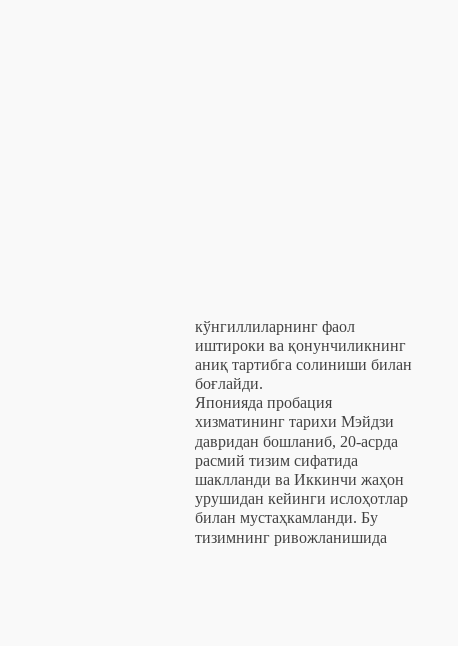кўнгиллиларнинг фаол иштироки ва қонунчиликнинг
аниқ тартибга солиниши билан боғлайди.
Японияда пробация хизматининг тарихи Мэйдзи давридан бошланиб, 20-асрда
расмий тизим сифатида шаклланди ва Иккинчи жаҳон урушидан кейинги ислоҳотлар
билан мустаҳкамланди. Бу тизимнинг ривожланишида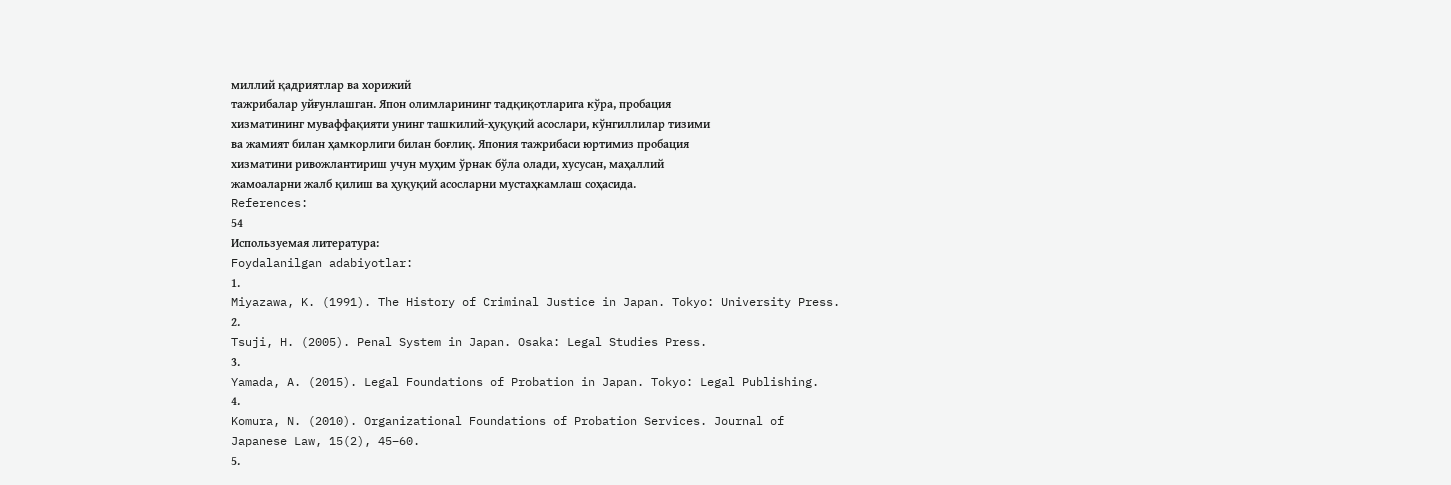миллий қадриятлар ва хорижий
тажрибалар уйғунлашган. Япон олимларининг тадқиқотларига кўра, пробация
хизматининг муваффақияти унинг ташкилий-ҳуқуқий асослари, кўнгиллилар тизими
ва жамият билан ҳамкорлиги билан боғлиқ. Япония тажрибаси юртимиз пробация
хизматини ривожлантириш учун муҳим ўрнак бўла олади, хусусан, маҳаллий
жамоаларни жалб қилиш ва ҳуқуқий асосларни мустаҳкамлаш соҳасида.
References:
54
Используемая литература:
Foydalanilgan adabiyotlar:
1.
Miyazawa, K. (1991). The History of Criminal Justice in Japan. Tokyo: University Press.
2.
Tsuji, H. (2005). Penal System in Japan. Osaka: Legal Studies Press.
3.
Yamada, A. (2015). Legal Foundations of Probation in Japan. Tokyo: Legal Publishing.
4.
Komura, N. (2010). Organizational Foundations of Probation Services. Journal of
Japanese Law, 15(2), 45–60.
5.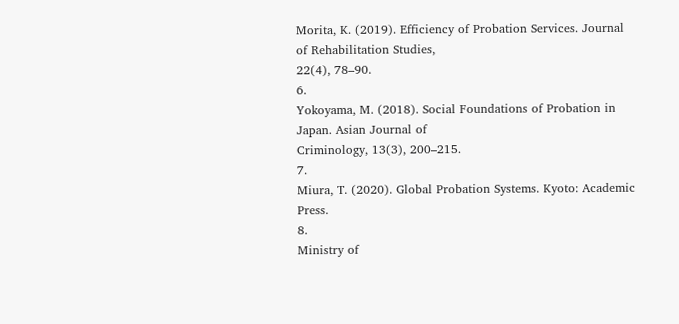Morita, K. (2019). Efficiency of Probation Services. Journal of Rehabilitation Studies,
22(4), 78–90.
6.
Yokoyama, M. (2018). Social Foundations of Probation in Japan. Asian Journal of
Criminology, 13(3), 200–215.
7.
Miura, T. (2020). Global Probation Systems. Kyoto: Academic Press.
8.
Ministry of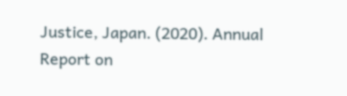Justice, Japan. (2020). Annual Report on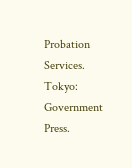Probation Services. Tokyo:
Government Press.